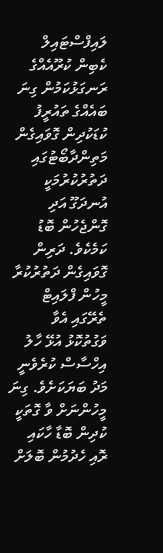ލައިފްސްޓައިލް
ކެބިން ކުރޫއެއްގެ ރަނގަޅުކަމުން ގިނަ ބައެއްގެ ތައުރީފު
ކުޑަކުދިން ގޮވައިގެން މަތިންދާބޯޓުގައި ދަތުރުކުރުމަކީ އުނދަގޫ އަދި ގޮންޖެހުން ބޮޑު ކަމެކެވެ. ދަރިން ގޮވައިގެން ދަތުރުކުރާ މީހުން ފްލައިޓް ތެރޭގައި އެވާ ވަގުތުކޮޅު އުޅޭ ހާލު އިހްސާސް ކުރެވެނީ މަދު ބަޔަކަށެވެ. ގިނަ މީހުންނަށް ވާ ގޮތަކީ ކުދިން ބޮޑާ ހާކައި ރޮއި ހެދުމުން ބޮލަށް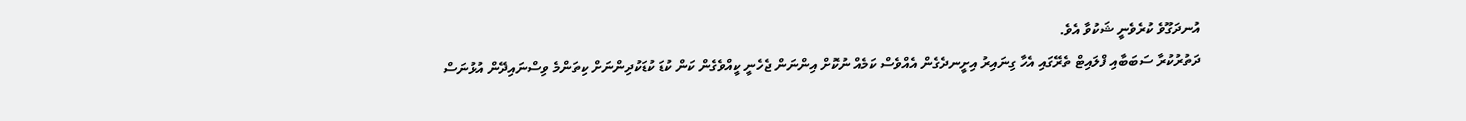އުނދަގޫވެ ކުރެވެނީ ޝަކުވާ އެވެ.
ދަތުރުކުރާ ސަބަބާއި ފްލައިޓް ތެރޭގައި އެހާ ގިނައިރު އިށީނދެގެން އެއްވެސް ކަމެއް ނުކޮށް އިންނަން ޖެހެނީ ކީއްވެގެން ކަން ކުޑަ ކުޑަކުދިންނަށް ކިތަންމެ ވިސްނައިދޭން އުޅުނަސް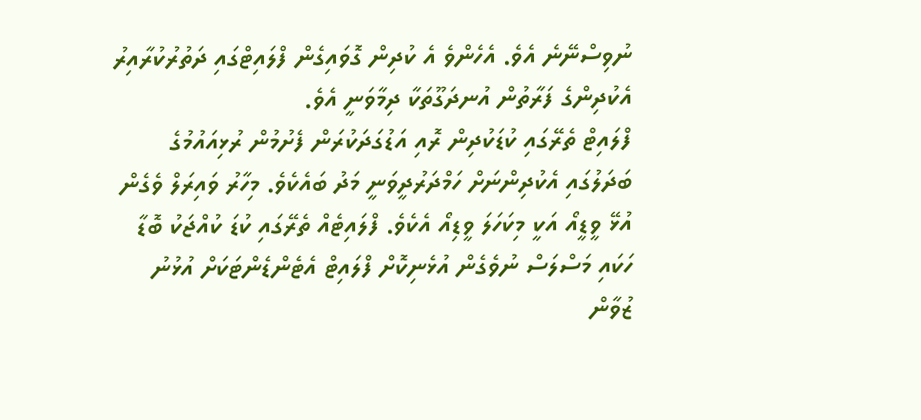ނުވިސްނޭނެ އެވެ. އެހެންވެ އެ ކުދިން ގޮވައިގެން ފްލައިޓްގައި ދަތުރުކުރާއިރު އެކުދިންގެ ފަރާތުން އުނދަގޫތަކާ ދިމާވަނީ އެވެ.
ފްލައިޓް ތެރޭގައި ކުޑަކުދިން ރޮއި އަޑުގަދަކުރަން ފެށުމުން ރުޅިއައުމުގެ ބަދަލުގައި އެކުދިންނަށް ހަމްދަރުދީވަނީ މަދު ބައެކެވެ. މިހާރު ވައިރަލް ވެގެން އުޅޭ ވީޑީއޯ އަކީ މިކަހަލަ ވީޑިއޯ އެކެވެ. ފްލައިޓެއް ތެރޭގައި ކުޑަ ކުއްޖަކު ބޮޑާ ހަކައި މަސްލަސް ނުވެގެން އުޅެނިކޮށް ފްލައިޓް އެޓެންޑެންޓަކަށް އުޅުނު ޒުވާން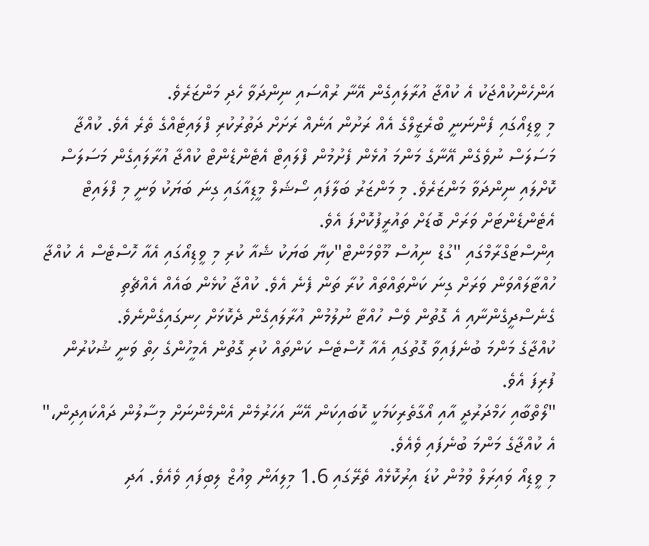އަންހެންކުއްޖަކު އެ ކުއްޖާ އުރާލައިގެން އޭނާ ރުއްސައި ނިންދަވާ ހެދި މަންޒަރެވެ.
މި ވީޑިއޯގައި ފެންނަނީ ބްރެޒީލްގެ އެއް ރަށުން އަނެއް ރަށަށް ދަތުރުކުރި ފްލައިޓެއްގެ ތެރެ އެވެ. ކުއްޖާ މަސަލަސް ނުވެގެން އޭނާގެ މަންމަ އުޅެން ފެށުމުން ފްލައިޓް އެޓެންޑެންޓް ކުއްޖާ އުރާލައިގެން މަސަލަސް ކޮށްލައި ނިންދަވާ މަންޒަރެވެ. މި މަންޒަރު ބަލާފައި ސޯޝަލް މީޑިއާގައި ގިނަ ބަޔަކު ވަނީ މި ފްލައިޓް އެޓެންޑެންޓަށް ވަރަށް ބޮޑަށް ތައުރީފުކޮށްފަ އެވެ.
އިންސްޓަގްރާމްގައި "ގުޑް ނިއުސް މޫވްމަންޓް"ކިޔާ ބަޔަކު ޝެއާ ކުރި މި ވީޑިއޯގައި އެއާ ހޮސްޓެސް އެ ކުއްޖާ ހުއްޓާލައްވަން ވަރަށް ގިނަ ކަންތައްތައް ކުރާ ތަން ފެނެ އެވެ. ކުއްޖާ ކުޅެން ބައެއް އެއްޗެތި ގެނެސްދީގެންނާއި އެ ގޮތުން ވެސް ހުއްޓާ ނުލުމުން އުރާލައިގެން ދެކޮޅަށް ހިނގައިގެންނެވެ.
ކުއްޖާގެ މަންމަ ބުނެފައިވާ ގޮތުގައި އެއާ ހޮސްޓެސް ކަންތައް ކުރި ގޮތުން އެމީހުންގެ ހިތް ވަނީ ޝުކުރުން ފުރިފަ އެވެ.
"ލޯތްބާއި ހަމްދަރުދީ އާއި އޯގާތެރިކަމަކީ ކޮބައިކަން އޭނާ އަހަރުމެން އެންމެންނަށް މިސާލުން ދައްކައިދިން،" އެ ކުއްޖާގެ މަންމަ ބުނެފައި ވެއެވެ.
މި ވީޑިއޯ ވައިރަލް ވުމުން ކުޑަ އިރުކޮޅެއް ތެރޭގައި 1.6 މިލިއަން ވިއުޒް ލިބިފައި ވެއެވެ. އަދި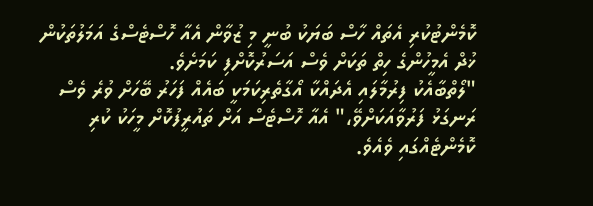ކޮމެންޓުކުރި އެތައް ހާސް ބަޔަކު ބުނީ މި ޒުވާން އެއާ ހޮސްޓެސްގެ އަމަލުތަކުން ޚުދް އެމީހުންގެ ހިތް ތަކަށް ވެސް އަސަރުކޮށްފި ކަމަށެވެ.
"ލޯތްބާއެކު ފިރުމާލައި އެދައްކާ އޯގާތެރިކަމަކީ ބައެއް ފަހަރު ބޭހަށް ވުރެ ވެސް ރަނގަޅު ފަރުވާއަކަށްވޭ،" އެއާ ހޮސްޓެސް އަށް ތައުރީފުކޮށް މީހަކު ކުރި ކޮމެންޓެއްގައި ވެއެވެ.